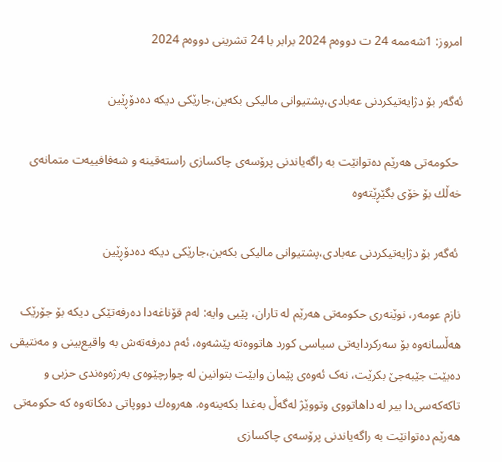امروز: 1شەممە 24 ت دووەم 2024 برابر با 24 تشرینی دووەم 2024

ئه‌گه‌ر بۆ دژایه‌تیکردنی عه‌بادی،پشتیوانی مالیکی بکه‌ین،جارێکی دیکه ده‌دۆڕێین

 حكومه‌تی هه‌رێم ده‌توانێت به راگه‌یاندنی پرۆسه‌ی چاکسازی راسته‌قینه و شه‌فافییه‌ت متمانه‌ی خه‌ڵك بۆ خۆی بگێڕێته‌وه

 ئه‌گه‌ر بۆ دژایه‌تیکردنی عه‌بادی،پشتیوانی مالیکی بکه‌ین،جارێکی دیکه ده‌دۆڕێین

نازم عومه‌ر، نوێنه‌ری حكومه‌تی هه‌رێم له‌ تاران، پێیی وایه‌: له‌م قۆناغه‌دا ده‌رفه‌تێکی دیکه بۆ جۆرێک هه‌ڵسانه‌وه بۆ سه‌رکردایه‌تی سیاسی کورد هاتووه‌ته پێشه‌وه، ئه‌م ده‌رفه‌ته‌ش به واقیع‌بینی و مه‌نتیقی ده‌بێت جێبه‌جێ بکرێت، نه‌ک ئه‌وه‌ی پێمان وابێت بتوانین له چوارچێوه‌ی به‌رژه‌وه‌ندی حزبی و تاکه‌که‌سی‌دا بیر له داهاتووی وتووێژ له‌گه‌ڵ به‌غدا بکه‌ینه‌وه. هه‌روه‌ك دووپاتی ده‌كاته‌وه‌ كه‌ حكومه‌تی هه‌رێم ده‌توانێت به راگه‌یاندنی پرۆسه‌ی چاکسازی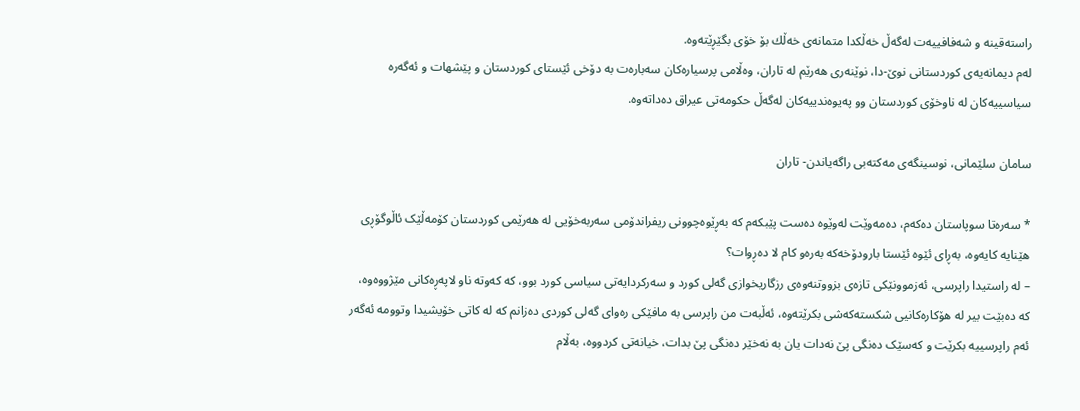راسته‌قینه و شه‌فافییه‌ت له‌گه‌ڵ خه‌ڵکدا متمانه‌ی خه‌ڵك بۆ خۆی بگێڕێته‌وه.
له‌م دیمانه‌یه‌ی كوردستانی نوێ-دا، نوێنه‌ری هه‌رێم له‌ تاران، وه‌ڵامی پرسیاره‌كان سه‌باره‌ت به‌ دۆخی ئێستای كوردستان و پێشهات و ئه‌گه‌ره‌ سیاسییه‌كان له‌ ناوخۆی كوردستان وو په‌یوه‌ندییه‌كان له‌گه‌ڵ حكومه‌تی عیراق ده‌داته‌وه‌.

سامان سلێمانی، نوسینگه‌ی مه‌کته‌بی راگه‌یاندن- تاران

* سه‌ره‌تا سوپاستان ده‌که‌م، ده‌مه‌وێت له‌وێوه ده‌ست پێبکه‌م که به‌ڕێوه‌چوونی ریفراندۆمی سه‌ربه‌خۆیی له هه‌رێمی کوردستان کۆمه‌ڵێک ئاڵوگۆڕی هێنایه کایه‌وه، به‌ڕای ئێوه ئێستا بارودۆخه‌که‌ به‌ره‌و کام لا ده‌ڕوات؟
– له راستیدا راپرسی، ئه‌زموونێکی تازه‌ی بزووتنه‌وه‌ی رزگاریخوازی گه‌لی کورد و سه‌رکردایه‌تی سیاسی کورد بوو، که که‌وته ناو لاپه‌ڕه‌کانی مێژووه‌‌وه، که ده‌بێت بیر له‌ هۆکاره‌کانیی شکسته‌که‌شی بکرێته‌وه، ئه‌ڵبه‌ت من راپرسی به مافێکی ره‌وای گه‌لی کوردی ده‌زانم که له کاتی خۆیشیدا وتوومه ئه‌گه‌ر ئه‌م راپرسییه بکرێت و که‌سێک ده‌نگی پێ نه‌دات یان به نه‌خێر ده‌نگی پێ بدات، خیانه‌تی کردووه، به‌ڵام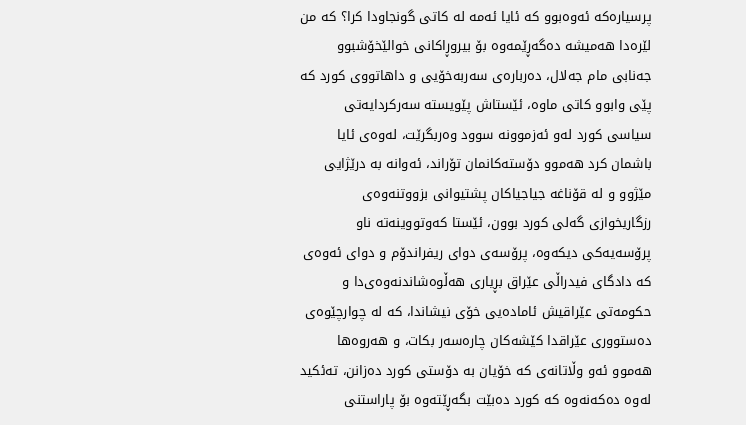پرسیاره‌که ئه‌وه‌بوو که ئایا ئه‌مه له کاتی گونجاودا کرا؟ که من لێره‌دا هه‌میشه ده‌گه‌ڕێمه‌وه بۆ بیروڕاکانی خوالێخۆشبوو جه‌نابی مام جه‌لال، ده‌رباره‌ی سه‌ربه‌خۆیی و داهاتووی کورد که پێی وابوو کاتی ماوه، ئێستاش پێویسته سه‌رکردایه‌تی سیاسی کورد له‌و ئه‌زموونه سوود وه‌ربگرێت، له‌وه‌ی ئایا باشمان کرد هه‌موو دۆسته‌کانمان تۆراند، ئه‌وانه به درێژایی مێژوو و له قۆناغه جیاجیاکان پشتیوانی بزووتنه‌وه‌ی رزگاریخوازی گه‌لی کورد بوون، ئێستا که‌وتووینه‌ته ناو پرۆسه‌یه‌کی دیکه‌وه، پرۆسه‌ی دوای ریفراندۆم و دوای ئه‌وه‌ی که دادگای فیدراڵی عێراق بڕیاری هه‌ڵوه‌شاندنه‌وه‌ی‌دا و حکومه‌تی عێراقیش ئاماده‌یی خۆی نیشاندا، که له چوارچێوه‌ی ده‌ستووری عێراقدا کێشه‌کان چاره‌سه‌ر بکات، و هه‌روه‌‌ها هه‌موو ئه‌و وڵاتانه‌ی که خۆیان به دۆستی کورد ده‌زانن، ته‌ئکید له‌وه ده‌که‌نه‌وه که کورد ده‌بێت بگه‌ڕێته‌وه بۆ پاراستنی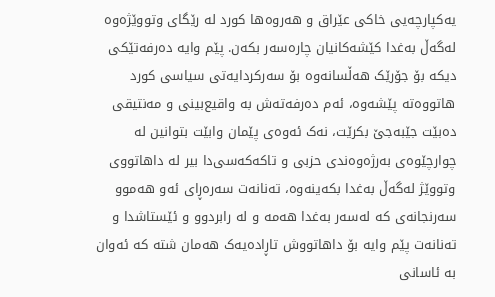یه‌کپارچه‌یی خاکی عێراق و هه‌روه‌ها کورد له رێگای وتووێژه‌وه له‌گه‌ڵ به‌غدا کێشه‌کانیان چاره‌سه‌ر بکه‌ن. پێم وایه ده‌رفه‌تێکی دیکه بۆ جۆرێک هه‌ڵسانه‌وه بۆ سه‌رکردایه‌تی سیاسی کورد هاتووه‌ته پێشه‌وه، ئه‌م ده‌رفه‌ته‌ش به واقیع‌بینی و مه‌نتیقی ده‌بێت جێبه‌جێ بکرێت، نه‌ک ئه‌وه‌ی پێمان وابێت بتوانین له چوارچێوه‌ی به‌رژه‌وه‌ندی حزبی و تاکه‌که‌سی‌دا بیر له داهاتووی وتووێژ له‌گه‌ڵ به‌غدا بکه‌ینه‌وه، ته‌نانه‌ت سه‌ره‌ڕای ئه‌و هه‌موو سه‌رنجانه‌ی که له‌سه‌ر به‌غدا هه‌مه و له رابردوو و ئێستاشدا و ته‌نانه‌ت پێم وایه بۆ داهاتووش تاڕاده‌یه‌ک هه‌مان شته که ئه‌وان به ئاسانی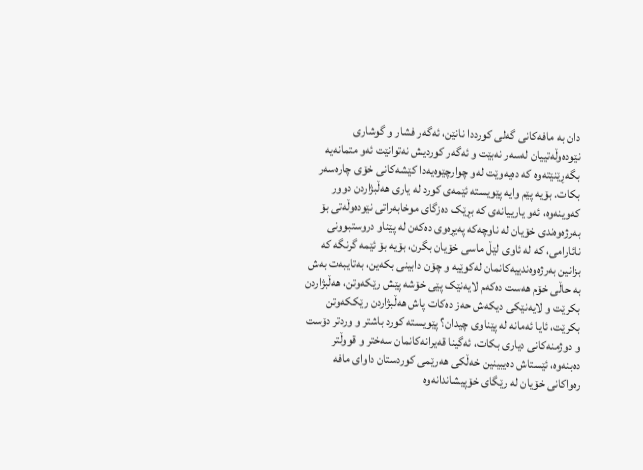دان به مافه‌کانی گه‌لی کورددا نانێن، ئه‌گه‌ر فشار و گوشاری نێوده‌وڵه‌تییان له‌سه‌ر نه‌بێت و ئه‌گه‌ر کوردیش نه‌توانێت ئه‌و متمانه‌یه بگه‌ڕێنێته‌وه که ده‌یه‌وێت له‌و چوارچێوه‌یه‌دا کێشه‌کانی خۆی چاره‌سه‌ر بکات. بۆیه پێم وایه پێویسته ئێمه‌ی کورد له یاری هه‌‌ڵبژاردن دوور که‌وینه‌وه، ئه‌و یارییانه‌ی که بڕێک ده‌زگای موخابه‌راتی نێوده‌وڵه‌تی بۆ به‌رژه‌وه‌ندی خۆیان له ناوچه‌که په‌یڕه‌وی ده‌که‌ن له پێناو دروستبوونی نائارامی، که له ئاوی لێڵ ماسی خۆیان بگرن، بۆیه بۆ ئێمه گرنگه که بزانین به‌رژه‌وه‌ندییه‌کانمان له‌كوێیه و چۆن دابینی بکه‌ین، به‌تایبه‌ت به‌ش به حاڵی خۆم هه‌ست ده‌که‌م لایه‌نێک پێی خۆشه پێش رێکه‌وتن، هه‌ڵبژاردن بکرێت و لایه‌نێکی دیکه‌ش حه‌ز ده‌کات پاش هه‌ڵبژاردن رێکكه‌وتن بکرێت، ئایا ئه‌مانه له‌ پێناوی چیدان؟ پێویسته کورد باشتر و وردتر دۆست و دوژمنه‌کانی دیاری بکات، ئه‌گینا قه‌یرانه‌کانمان سه‌ختر و قووڵتر ده‌بنه‌وه، ئێستاش ده‌یبینین خه‌ڵكی هه‌رێمی کوردستان داوای مافه ره‌واکانی خۆیان له رێگای خۆپیشاندانه‌وه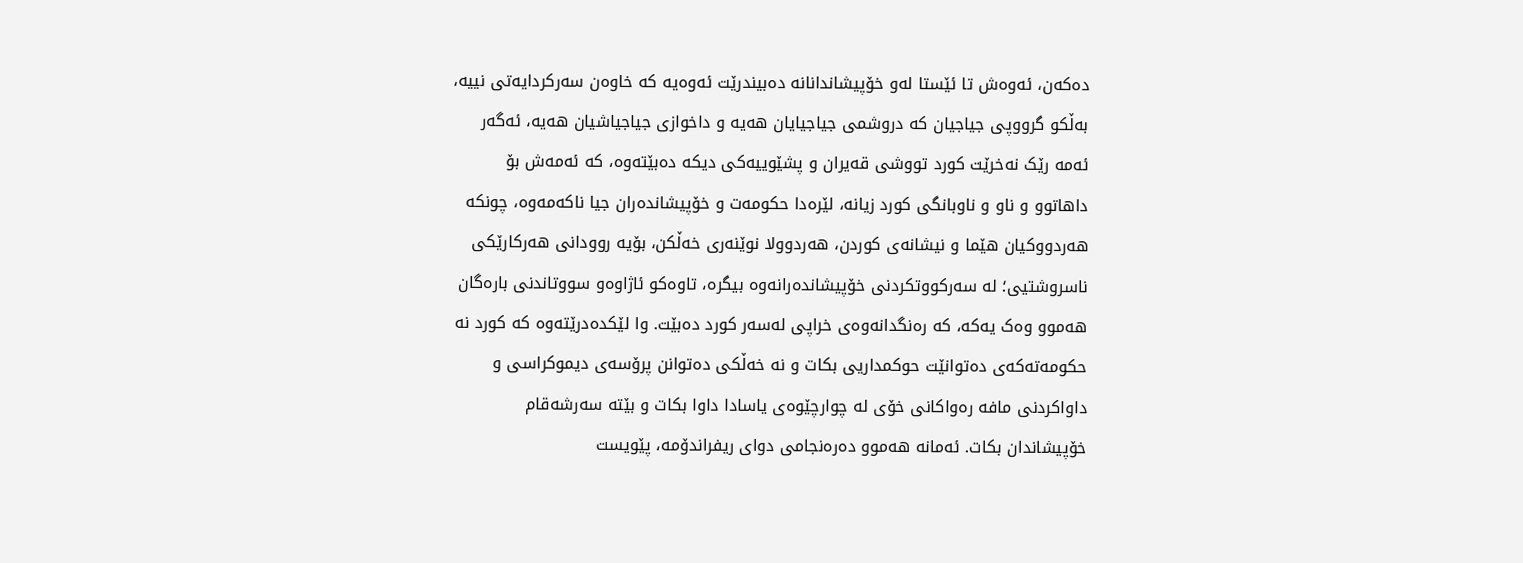ده‌که‌ن، ئه‌وه‌ش تا ئێستا له‌و خۆپیشاندانانه ده‌بیندرێت ئه‌وه‌یه که خاوه‌ن سه‌رکردایه‌تی نییه، به‌ڵكو گرووپی جیاجیان که دروشمی جیاجیایان هه‌یه و داخوازی جیاجیاشیان هه‌یه، ئه‌گه‌ر ئه‌مه رێک نه‌خرێت کورد تووشی قه‌یران و پشێوییه‌کی دیکه ده‌بێته‌وه، که ئه‌مه‌ش بۆ داهاتوو و ناو و ناوبانگی کورد زیانه، لێره‌دا حکومه‌ت و خۆپیشانده‌ران جیا ناکه‌مه‌وه، چونکه هه‌ردووکیان هێما و نیشانه‌ی کوردن، هه‌ردوولا نوێنه‌ری خه‌ڵكن، بۆیه روودانی هه‌رکارێکی ناسروشتیی؛ له سه‌رکووتکردنی خۆپیشانده‌رانه‌وه بیگره، تاوه‌کو ئاژاوه‌و سووتاندنی باره‌گان هه‌موو وه‌ک یه‌که، که ره‌نگدانه‌وه‌ی خراپی له‌سه‌ر کورد ده‌بێت. وا لێکده‌درێته‌وه که کورد نه حکومه‌ته‌که‌ی ده‌توانێت حوكمداریی بکات و نه خه‌ڵکی ده‌توانن پرۆسه‌ی دیموکراسی و داواکردنی مافه‌ ره‌واکانی خۆی له چوارچێوه‌ی یاسادا داوا بکات و بێته سه‌رشه‌قام خۆپیشاندان بکات. ئه‌مانه هه‌موو ده‌ره‌نجامی دوای ریفراندۆمه، پێویست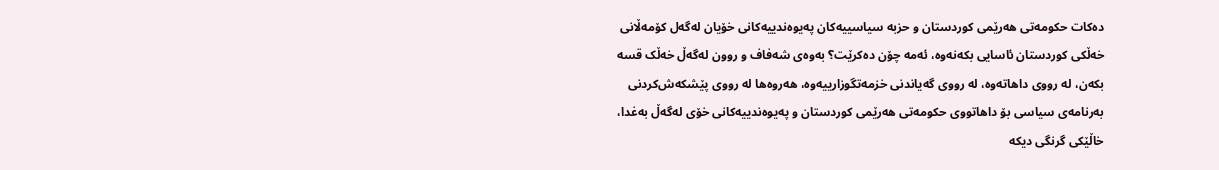ده‌کات حکومه‌تی هه‌رێمی کوردستان و حزبه سیاسییه‌کان په‌یوه‌ندییه‌کانی خۆیان له‌گه‌ل کۆمه‌ڵانی خه‌ڵکی کوردستان ئاسایی بکه‌نه‌وه، ئه‌مه چۆن ده‌کرێت؟ به‌وه‌ی شه‌فاف و روون له‌گه‌ڵ خه‌ڵک قسه بکه‌ن، له رووی داهاته‌وه، له رووی گه‌یاندنی خزمه‌تگوزارییه‌وه، هه‌روه‌‌ها له رووی پێشکه‌ش‌کردنی به‌رنامه‌ی سیاسی بۆ داهاتووی حکومه‌تی هه‌رێمی کوردستان و په‌یوه‌ندییه‌کانی خۆی له‌گه‌ڵ به‌غدا، خاڵێکی گرنگی دیکه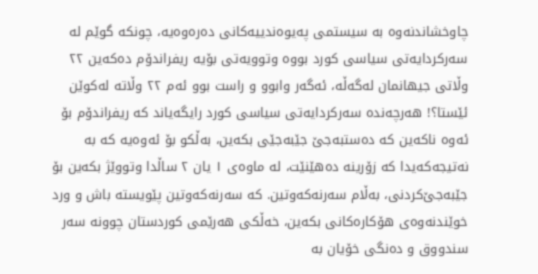چاوخشاندنه‌وه‌ به سیستمی په‌یوه‌ندییه‌کانی ده‌ره‌وه‌یه، چونکه گوێم له سه‌رکردایه‌تی سیاسی کورد بووه وتوویه‌تی بۆیه ریفراندۆم ده‌که‌ین ٢٢ وڵاتی جیهانمان له‌گه‌ڵه، ئه‌گه‌ر وابوو و راست بوو ئه‌م ٢٢ وڵاته له‌کوێن ئێستا؟! هه‌رچه‌نده سه‌رکردایه‌تی سیاسی کورد رایگه‌یاند که ریفراندۆم بۆ ئه‌وه ناکه‌ین که ده‌ستبه‌جێ جێبه‌جێی بکه‌ین، به‌ڵکو بۆ ئه‌وه‌یه که به نه‌تیجه‌که‌یدا که زۆرینه ده‌هێنێت، له ماوه‌ی ١ یان ٢ ساڵدا وتووێژ بکه‌ین بۆ جێبه‌جێ‌کردنی، به‌ڵام سه‌رنه‌که‌وتین. که سه‌رنه‌که‌وتین پێویسته باش و ورد خوێندنه‌وه‌ی هۆکاره‌کانی بکه‌ین، خه‌ڵکی هه‌رێمی کوردستان چوونه سه‌ر سندووق و ده‌نگی خۆیان به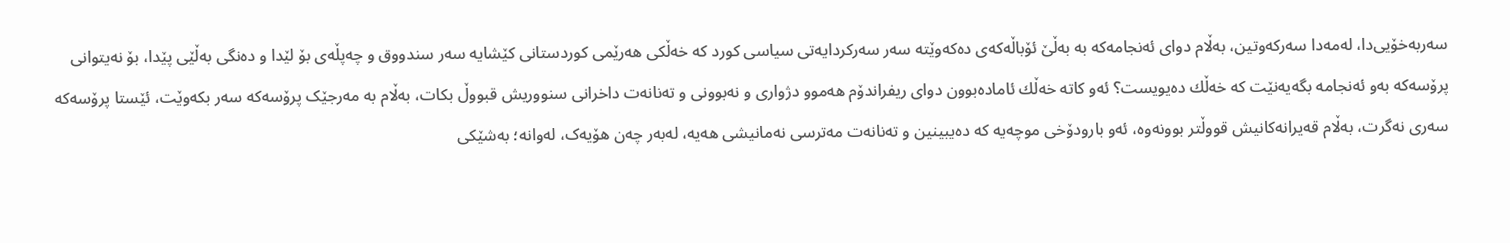سه‌ربه‌خۆیی‌دا، له‌مه‌دا سه‌رکه‌وتین، به‌ڵام دوای ئه‌نجامه‌که به به‌ڵێ ئۆباڵه‌که‌ی ده‌که‌وێته سه‌ر سه‌رکردایه‌تی سیاسی کورد که خه‌ڵكی هه‌رێمی کوردستانی کێشایه سه‌ر سندووق و چه‌پڵه‌ی بۆ لێدا و ده‌نگی به‌ڵێی پێدا، بۆ نه‌یتوانی پرۆسه‌که به‌و ئه‌نجامه بگه‌یه‌نێت که خه‌ڵك ده‌یویست؟ ئه‌و کاته خه‌ڵك ئاماده‌بوون دوای ریفراندۆم هه‌موو دژواری و نه‌بوونی و ته‌نانه‌ت داخرانی سنووریش قبووڵ بکات، به‌ڵام به مه‌رجێک پرۆسه‌که سه‌ر بکه‌وێت، ئێستا پرۆسه‌که سه‌ری نه‌گرت، به‌ڵام قه‌یرانه‌کانیش قووڵتر بوونه‌وه، ئه‌و بارودۆخی موچه‌یه که ده‌یبینین و ته‌نانه‌ت مه‌ترسی نه‌مانیشی هه‌یه، له‌به‌ر چه‌ن هۆیه‌ک، له‌وانه؛ به‌شێکی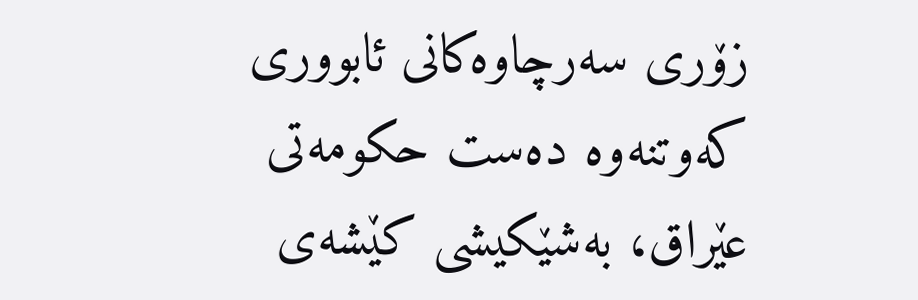زۆری سه‌رچاوه‌کانی ئابووری که‌وتنه‌وه ده‌ست حکومه‌تی عێراق، به‌شێکیشی کێشه‌ی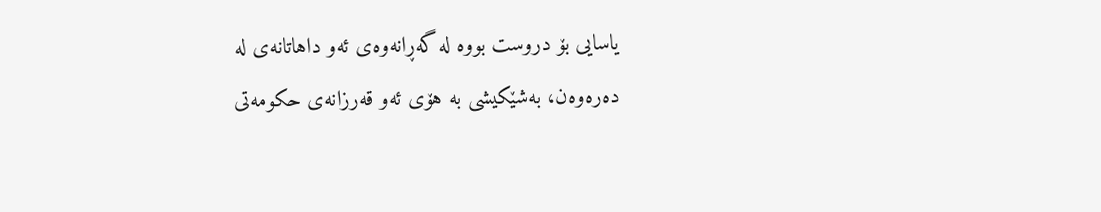یاسایی بۆ دروست بووه له گه‌ڕانه‌وه‌ی ئه‌و داهاتانه‌ی له ده‌ره‌وه‌ن، به‌شێکیشی به هۆی ئه‌و قه‌رزانه‌ی حکومه‌تی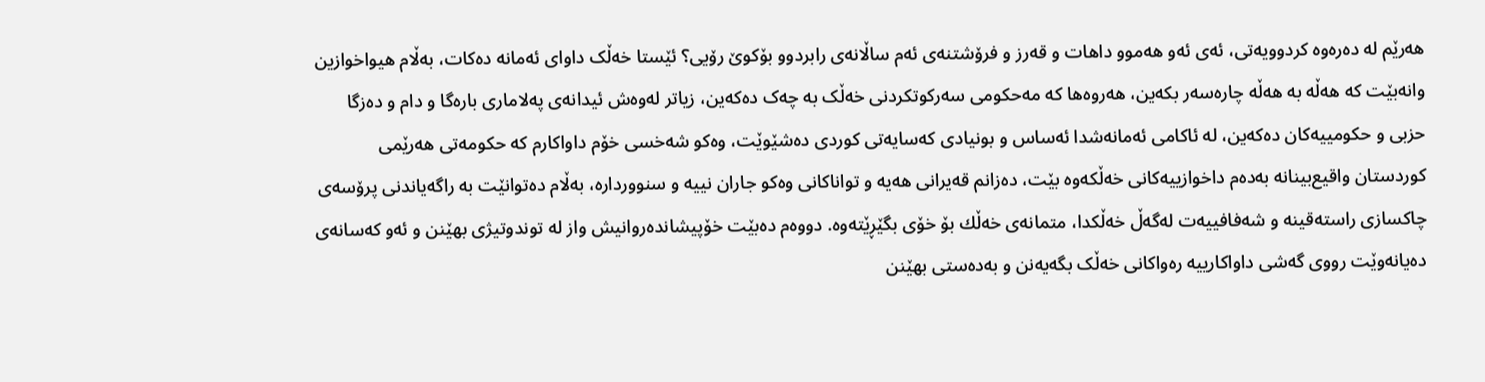هه‌رێم له ده‌ره‌وه کردوویه‌تی، ئه‌ی ئه‌و هه‌موو داهات و قه‌رز و فرۆشتنه‌ی ئه‌م ساڵانه‌ی رابردوو بۆکوێ رۆیی؟ ئێستا خه‌ڵک داوای ئه‌مانه ده‌کات، به‌ڵام هیواخوازین وانه‌بێت که هه‌ڵه به هه‌ڵه چاره‌سه‌ر بکه‌ین، هه‌روه‌ها که مه‌حکومی سه‌رکوتکردنی خه‌ڵک به چه‌ک ده‌که‌ین، زیاتر له‌وه‌ش ئیدانه‌ی په‌لاماری باره‌گا و دام و د‌ه‌زگا حزبی و حکومییه‌کان ده‌که‌ین، له ئاکامی ئه‌مانه‌شدا ئه‌ساس و بونیادی که‌سایه‌تی کوردی ده‌شێوێت، وه‌کو شه‌خسی خۆم داواکارم که حکومه‌تی هه‌رێمی کوردستان واقیع‌بینانه به‌ده‌م داخوازییه‌کانی خه‌ڵکه‌وه بێت، ده‌زانم قه‌یرانی هه‌یه و تواناکانی وه‌کو جاران نییه و سنوورداره، به‌ڵام ده‌توانێت به راگه‌یاندنی پرۆسه‌ی چاکسازی راسته‌قینه و شه‌فافییه‌ت له‌گه‌ڵ خه‌ڵکدا، متمانه‌ی خه‌ڵك بۆ خۆی بگێڕێته‌وه. دووه‌م ده‌بێت خۆپیشانده‌روانیش واز له توندوتیژی بهێنن و ئه‌و که‌سانه‌ی ده‌یانه‌وێت رووی گه‌شی داواکارییه ره‌واکانی خه‌ڵک بگه‌یه‌نن و به‌ده‌ستی بهێنن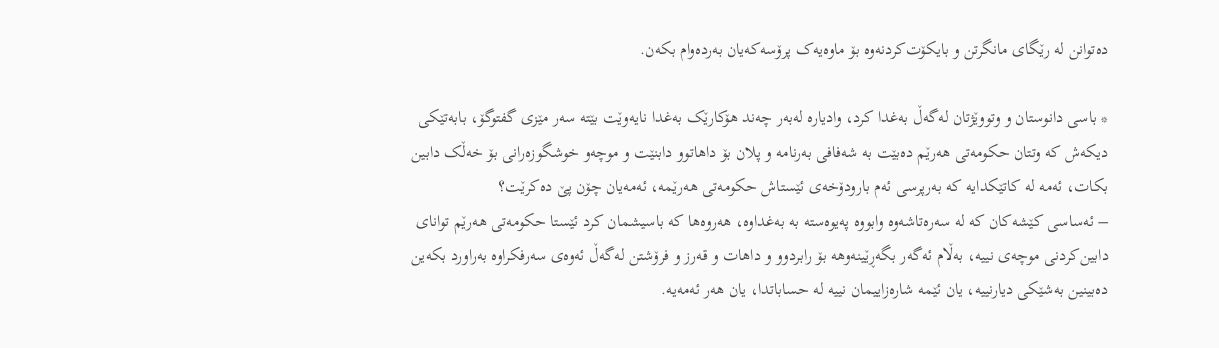ده‌توانن له رێگای مانگرتن و بایکۆت‌کردنه‌وه بۆ ماوه‌یه‌ک پرۆسه‌که‌یان به‌رده‌وام بکه‌ن.

* باسی دانوستان و وتووێژتان له‌گه‌ڵ به‌غدا کرد، وادیاره له‌به‌ر چه‌ند هۆکارێک به‌غدا نایه‌وێت بێته سه‌ر مێزی گفتوگۆ، بابه‌تێکی دیکه‌ش که وتتان حکومه‌تی هه‌رێم ده‌بێت به شه‌فافی به‌رنامه و پلان بۆ داهاتوو دابنێت و موچه‌و خوشگوزه‌رانی بۆ خه‌ڵک دابین بکات، ئه‌مه له کاتێکدایه که به‌رپرسی ئه‌م بارودۆخه‌ی ئێستاش حکومه‌تی هه‌رێمه، ئه‌مه‌یان چۆن پێ ده‌کرێت؟
– ئه‌ساسی کێشه‌کان که له سه‌ره‌تاشه‌وه وابووه په‌یوه‌سته به به‌غداوه، هه‌روه‌ها که باسیشمان کرد ئێستا حکومه‌تی هه‌رێم توانای دابین‌کردنی موچه‌ی نییه، به‌ڵام ئه‌گه‌ر بگه‌ڕێینه‌وهه بۆ رابردوو و داهات و قه‌رز و فرۆشتن له‌گه‌ڵ ئه‌وه‌ی سه‌رفکراوه به‌راورد بکه‌ین ده‌بینین به‌شێکی دیارنییه، یان ئێمه شاره‌زاییمان نییه له حساباتدا، یان هه‌ر ئه‌مه‌یه.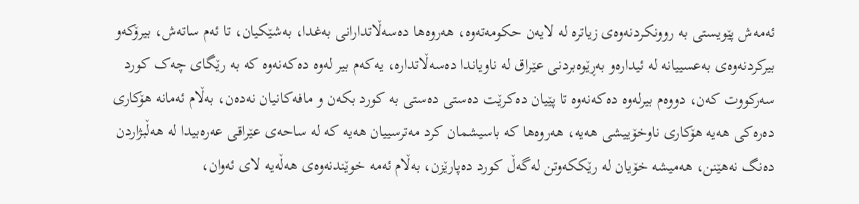ئه‌مه‌ش پێویستی به روونکردنه‌وه‌ی زیاتره له لایه‌ن حکومه‌ته‌وه، هه‌روه‌ها ده‌سه‌ڵاتدارانی به‌غدا، به‌شێکیان، تا ئه‌م ساته‌ش، بیرۆکه‌و بیرکردنه‌وه‌ی به‌عسییانه له ئیداره‌و به‌ڕێوه‌بردنی عێراق له ناویاندا ده‌سه‌ڵاتداره، یه‌که‌‌م بیر له‌وه ده‌که‌نه‌وه که به رێگای چه‌ک کورد سه‌رکووت که‌ن، دووه‌م بیرله‌وه ده‌که‌نه‌وه تا پێیان ده‌کرێت ده‌ستی ده‌ستی به کورد بکه‌ن و مافه‌کانیان نه‌ده‌ن، به‌ڵام ئه‌مانه هۆکاری ده‌ره‌کی هه‌یه هۆکاری ناوخۆییشی هه‌یه، هه‌روه‌ها که باسیشمان کرد مه‌ترسییان هه‌یه که له ساحه‌ی عێراقی عه‌ره‌بیدا له هه‌ڵبژاردن ده‌نگ نه‌هێنن، هه‌میشه خۆیان له رێکكه‌وتن له‌گه‌ڵ کورد ده‌پارێزن، به‌ڵام ئه‌مه خوێندنه‌وه‌ی هه‌ڵه‌یه لای ئه‌وان،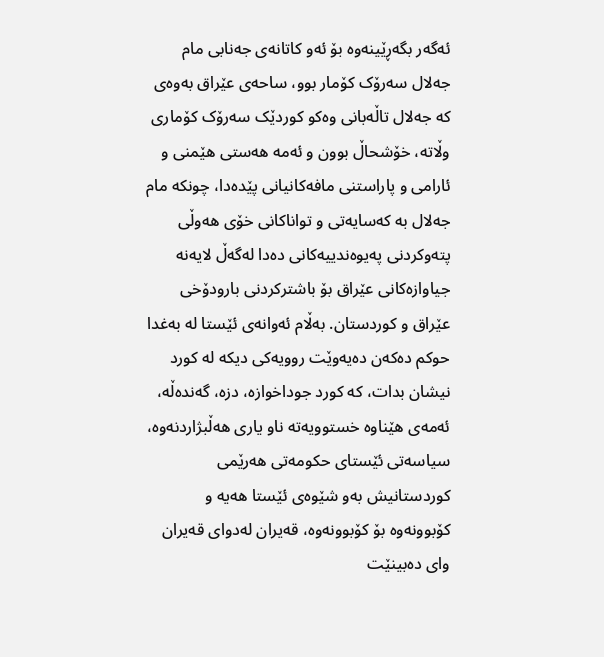ئه‌گه‌ر بگه‌ڕێینه‌وه بۆ ئه‌و کاتانه‌ی جه‌نابی مام جه‌لال سه‌رۆک کۆمار بوو، ساحه‌ی عێراق به‌وه‌ی که جه‌لال تاڵه‌بانی وه‌کو کوردێک سه‌رۆک کۆماری وڵاته، خۆشحاڵ بوون و ئه‌مه هه‌ستی هێمنی و ئارامی و پاراستنی مافه‌کانیانی پێده‌دا، چونکه مام جه‌لال به که‌سایه‌تی و تواناکانی خۆی هه‌وڵی پته‌وکردنی په‌یوه‌ندییه‌کانی ده‌دا له‌گه‌ڵ لایه‌نه جیاوازه‌کانی عێراق بۆ باشترکردنی بارودۆخی عێراق و کوردستان. به‌ڵام ئه‌وانه‌ی ئێستا له به‌غدا حوکم ده‌که‌ن ده‌یه‌وێت روویه‌کی دیکه له کورد نیشان بدات، که کورد جوداخوازه، دزه، گه‌نده‌ڵه، ئه‌مه‌ی هێناوه خستوویه‌ته ناو یاری هه‌ڵبژاردنه‌وه، سیاسه‌تی ئێستای حکومه‌تی هه‌رێمی کوردستانیش به‌و شێوه‌ی ئێستا هه‌یه و کۆبوونه‌وه بۆ کۆبوونه‌وه، قه‌یران له‌دوای قه‌یران وای ده‌بینێت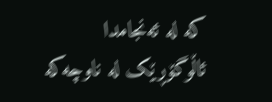که له ئه‌نجامدا ئاڵوگۆڕێک له ناوچه‌که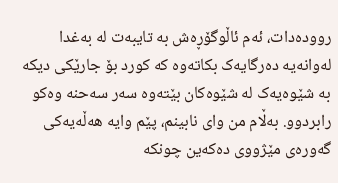رووده‌دات، ئه‌م ئاڵوگۆڕه‌ش به تایبه‌ت له به‌غدا له‌وانه‌یه ده‌رگایه‌ک بکاته‌وه که کورد بۆ جارێکی دیکه به شێوه‌یه‌ک له شێوه‌کان بێته‌وه سه‌ر سه‌حنه وه‌کو رابردوو. به‌ڵام من وای نابینم، پێم وایه هه‌ڵه‌یه‌کی گه‌وره‌ی مێژووی ده‌که‌ین چونکه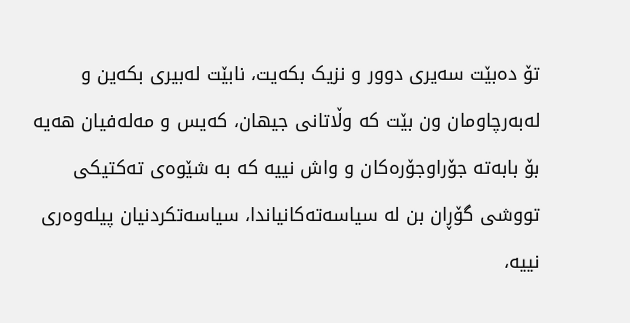تۆ ده‌بێت سه‌یری دوور و نزیک بکه‌یت، نابێت له‌بیری بکه‌ین و له‌به‌‌رچاومان ون بێت که وڵاتانی جیهان، که‌یس و مه‌له‌فیان هه‌یه بۆ بابه‌ته جۆراوجۆره‌کان و واش نییه که به شێوه‌ی ته‌کتیکی تووشی گۆڕان بن له سیاسه‌ته‌کانیاندا، سیاسه‌تکردنیان پیله‌وه‌ری نییه،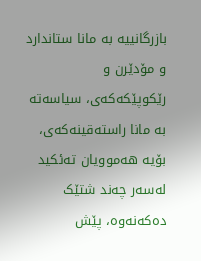بازرگانییه به مانا ستاندارد و مۆدێرن و رێکوپێکه‌که‌ی، سیاسه‌ته به مانا راسته‌قینه‌که‌ی، بۆیه هه‌موویان ته‌ئکید له‌سه‌ر چه‌ند شتێک ده‌که‌نه‌وه، پێش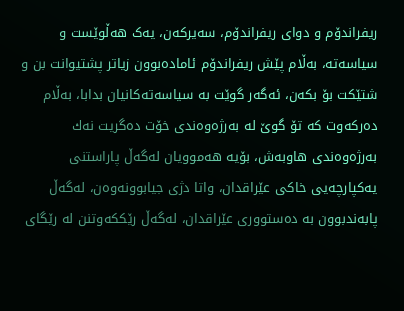ریفراندۆم و دوای ریفراندۆم، سه‌یرکه‌ن، یه‌ک هه‌ڵوێست و سیاسه‌ته، به‌ڵام پێش ریفراندۆم ئاماده‌بوون زیاتر پشتیوانت بن و شتێکت بۆ بکه‌ن، ئه‌گه‌ر گوێت به سیاسه‌ته‌کانیان بدابا، به‌ڵام ده‌رکه‌وت که تۆ گوێ له به‌رژه‌وه‌ندی خۆت ده‌گریت نه‌ك به‌رژه‌وه‌ندی هاوبه‌ش، بۆیه هه‌موویان له‌گه‌ڵ پاراستنی یه‌کپارچه‌یی خاکی عێراقدان، واتا دژی جیابوونه‌وه‌ن، له‌گه‌ڵ پابه‌ندبوون به ده‌ستووری عێراقدان، له‌گه‌ڵ رێکكه‌و‌تنن له رێگای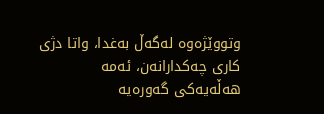وتووێژه‌وه له‌گه‌ڵ به‌غدا، واتا دژی کاری چه‌کدارانه‌ن، ئه‌مه‌ هه‌ڵه‌یه‌کی گه‌وره‌یه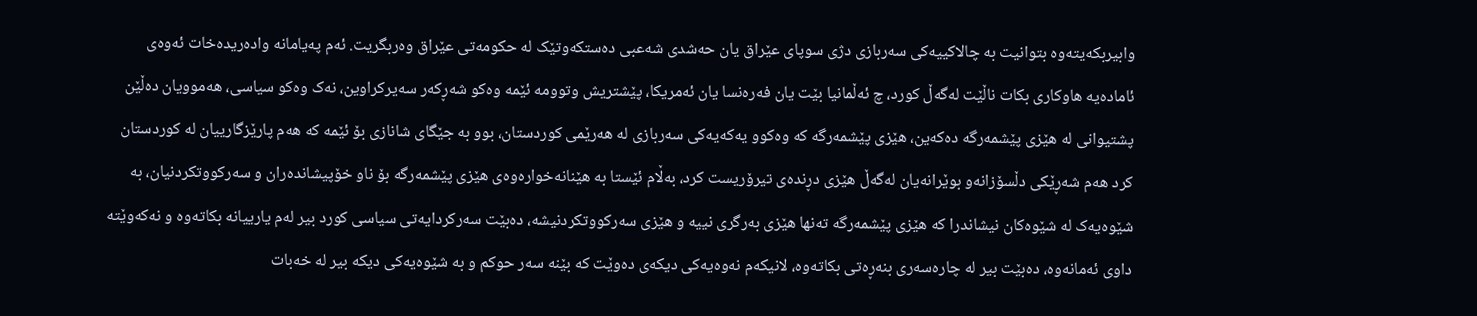وابیربکه‌یته‌وه بتوانیت به چالاکییه‌کی سه‌ربازی دژی سوپای عێراق یان حه‌شدی شه‌عبی ده‌ستکه‌وتێک له حکومه‌تی عێراق وه‌ربگریت. ئه‌م په‌یامانه واده‌ریده‌خات ئه‌وه‌ی ئاماده‌یه هاوکاری بکات ناڵێت له‌گه‌ڵ کورد، چ ئه‌ڵمانیا بێت یان فه‌ره‌نسا یان ئه‌مریکا، پێشتریش وتوومه ئێمه وه‌کو شه‌ڕکه‌ر سه‌یرکراوین، نه‌ک وه‌کو سیاسی، هه‌موویان ده‌ڵێن پشتیوانی له هێزی پێشمه‌رگه ده‌که‌ین، هێزی پێشمه‌رگه که وه‌کوو یه‌که‌یه‌کی سه‌ربازی له هه‌رێمی کوردستان، بوو به جێگای شانازی بۆ ئێمه که هه‌م پارێزگارییان له کوردستان کرد هه‌م شه‌ڕێکی دڵسۆزانه‌و بوێرانه‌یان له‌گه‌ڵ هێزی دڕنده‌ی تیرۆریست کرد، به‌ڵام ئێستا به هێنانه‌خواره‌وه‌ی هێزی پێشمه‌رگه بۆ ناو خۆپیشانده‌ران و سه‌رکووتکردنیان، به شێوه‌یه‌ک له شێوه‌کان نیشاندرا که هێزی پێشمه‌رگه ته‌نها هێزی به‌رگری نییه و هێزی سه‌رکووتکردنیشه، ده‌بێت سه‌رکردایه‌تی سیاسی کورد بیر له‌م یارییانه بکاته‌وه و نه‌که‌وێته داوی ئه‌مانه‌وه، ده‌بێت بیر له چاره‌سه‌ری بنه‌ڕه‌تی بکاته‌وه، لانیکه‌م نه‌وه‌یه‌کی دیکه‌ی ده‌وێت که بێنه سه‌ر حوکم و به شێوه‌یه‌کی دیکه بیر له خه‌بات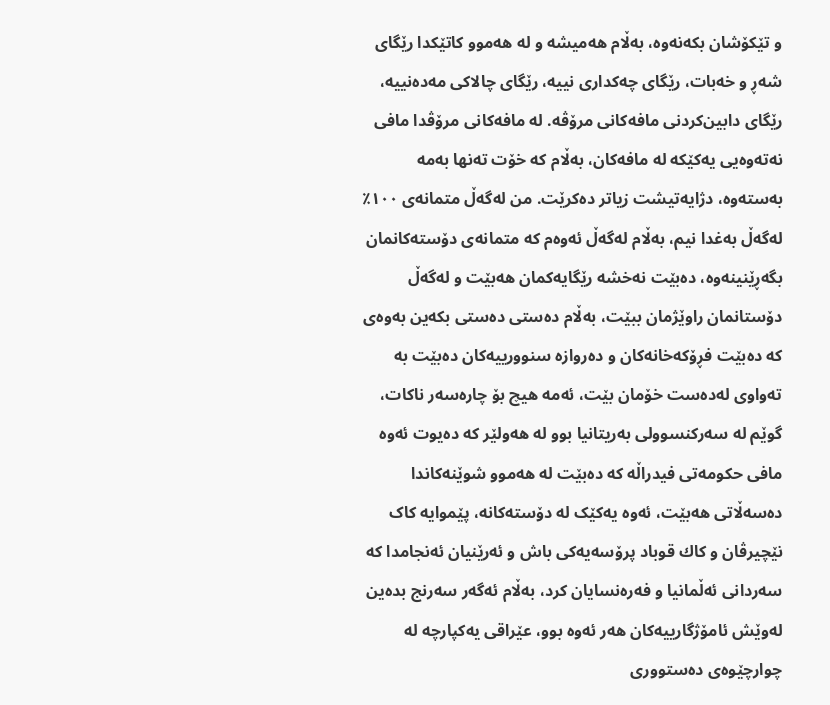و تێكۆشان بکه‌نه‌وه، به‌ڵام هه‌میشه و له هه‌موو کاتێکدا رێگای شه‌ڕ و خه‌بات، رێگای چه‌کداری نییه، رێگای چالاکی مه‌ده‌نییه، رێگای دابین‌کردنی مافه‌کانی مرۆڤه. له مافه‌کانی مرۆڤدا مافی نه‌ته‌وه‌یی یه‌کێکه له مافه‌کان، به‌ڵام که خۆت ته‌نها به‌مه به‌سته‌وه، دژایه‌تیشت زیاتر ده‌کرێت. من له‌گه‌ڵ متمانه‌ی ١٠٠٪ له‌گه‌ڵ به‌غدا نیم، به‌ڵام له‌گه‌ڵ ئه‌وه‌م که متمانه‌ی دۆسته‌کانمان بگه‌ڕێنینه‌وه، ده‌بێت نه‌خشه رێگایه‌کمان هه‌بێت و له‌گه‌ڵ دۆستانمان راوێژمان ببێت، به‌ڵام ده‌ستی ده‌ستی بکه‌ین به‌وه‌ی که ده‌بێت فڕۆکه‌خانه‌کان و ده‌روازه سنوورییه‌کان ده‌بێت به ته‌واوی له‌ده‌ست خۆمان بێت، ئه‌مه هیچ بۆ چاره‌سه‌ر ناکات، گوێم له سه‌رکنسوولی به‌ریتانیا بوو له هه‌ولێر که‌ ده‌یوت ئه‌وه مافی حکومه‌تی فیدراڵه که ده‌بێت له هه‌موو شوێنه‌کاندا ده‌سه‌ڵاتی هه‌بێت، ئه‌وه یه‌کێک له دۆسته‌کانه، پێموایه کاک نێچیرڤان و كاك قوباد پرۆسه‌یه‌کی باش و ئه‌رێنیان ئه‌نجامدا که سه‌ردانی ئه‌ڵمانیا و فه‌ره‌نسایان کرد، به‌ڵام ئه‌گه‌ر سه‌رنج بده‌ین له‌وێش ئامۆژگارییه‌کان هه‌ر ئه‌وه بوو، عێراقی یه‌کپارچه له چوارچێوه‌ی ده‌ستووری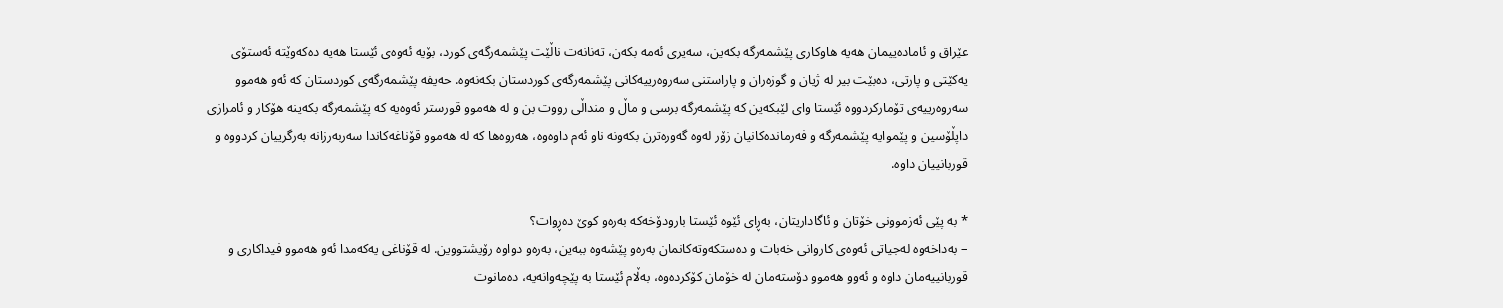عێراق و ئاماده‌ییمان هه‌‌یه هاوکاری پێشمه‌رگه بکه‌ین، سه‌یری ئه‌مه بکه‌ن، ته‌نانه‌ت ناڵێت پێشمه‌رگه‌ی کورد، بۆیه ئه‌وه‌ی ئێستا هه‌یه ده‌که‌وێته ئه‌ستۆی یه‌کێتی و پارتی، ده‌بێت بیر له ژیان و گوزه‌ران و پاراستنی سه‌روه‌رییه‌کانی پێشمه‌رگه‌ی کوردستان بکه‌نه‌وه. حه‌یفه پێشمه‌رگه‌ی کوردستان که ئه‌و هه‌موو سه‌روه‌رییه‌ی تۆمارکردووه ئێستا وای لێبکه‌ین که پێشمه‌رگه برسی و ماڵ و منداڵی رووت بن و له هه‌موو قورستر ئه‌وه‌یه که پێشمه‌رگه بکه‌ینه هۆکار و ئامرازی داپڵۆسین و پێموایه پێشمه‌رگه و فه‌رمانده‌کانیان زۆر له‌وه‌ گه‌وره‌ترن بکه‌ونه ناو ئه‌م داوه‌وه، هه‌روه‌ها که له هه‌موو قۆناغه‌کاندا سه‌ربه‌رزانه به‌رگرییان کردووه و قوربانییان داوه.

* به پێی ئه‌زموونی خۆتان و ئاگاداریتان، به‌ڕای ئێوه ئێستا بارودۆخه‌که به‌ره‌و کوێ ده‌ڕوات؟
– به‌داخه‌وه له‌جیاتی ئه‌وه‌ی کاروانی خه‌بات و ده‌ستکه‌وته‌کانمان به‌ره‌و پێشه‌وه ببه‌ین، به‌ره‌و دواوه رۆیشتووین. له قۆناغی یه‌که‌مدا ئه‌و هه‌موو فیداکاری و قوربانییه‌مان داوه و ئه‌وو هه‌موو دۆسته‌مان له خۆمان کۆکرده‌وه، به‌ڵام ئێستا به پێچه‌وانه‌یه، ده‌مانوت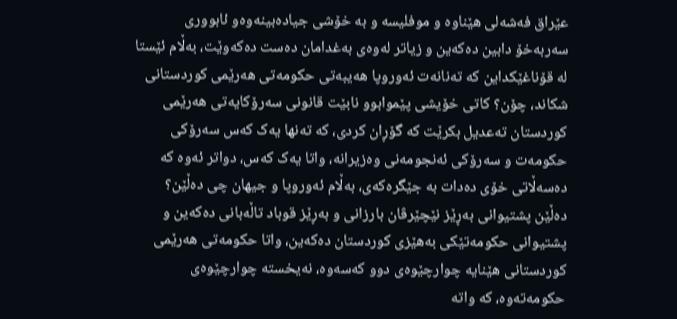عێراق فه‌شه‌لی هێناوه و موفلیسه و به خۆشی جیاده‌بینه‌وه‌و ئابووری سه‌ربه‌خۆ دابین ده‌که‌ین و زیاتر له‌وه‌ی به‌غدامان ده‌ست ده‌که‌وێت، به‌ڵام ئێستا له‌ قۆناغێکداین که ته‌نانه‌ت ئه‌وروپا هه‌یبه‌تی حکومه‌تی هه‌رێمی کوردستانی شکاند، چۆن؟ کاتی خۆیشی پێموابوو نابێت قانونی سه‌رۆکایه‌تی هه‌رێمی کوردستان ته‌عدیل بکرێت که گۆڕان کردی، که ته‌نها یه‌ک که‌س سه‌رۆکی حکومه‌ت و سه‌رۆکی ئه‌نجومه‌نی وه‌زیرانه، واتا یه‌ک که‌س، دواتر ئه‌وه‌ که ده‌سه‌ڵاتی خۆی ده‌دات به جێگره‌که‌ی، به‌ڵام ئه‌وروپا و جیهان چی ده‌ڵێن؟ ده‌ڵێن پشتیوانی به‌ڕێز نێچێرڤان بارزانی و به‌ڕێز قوباد تاڵه‌بانی ده‌که‌ین و پشتیوانی حکومه‌تێکی به‌هێزی کوردستان ده‌که‌ین، واتا حکومه‌تی هه‌رێمی کوردستانی هێنایه چوارچێوه‌ی دوو که‌سه‌وه، نه‌یخسته چوارچێوه‌ی حکومه‌ته‌وه، که واته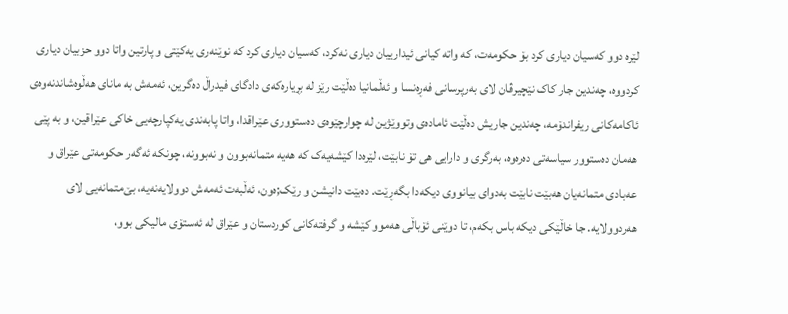لێره دوو که‌سیان دیاری کرد بۆ حکومه‌ت، که واته کیانی ئیدارییان دیاری نه‌کرد، که‌سیان دیاری کرد که نوێنه‌ری یه‌کێتی و پارتین واتا دوو حزبیان دیاری کردووه، چه‌ندین جار کاک نێچیرڤان لای به‌رپرسانی فه‌ڕه‌نسا و ئه‌ڵمانیا ده‌ڵێت رێز له بڕیاره‌که‌‌ی دادگای فیدراڵ ده‌گرین، ئه‌مه‌ش به مانای هه‌ڵوه‌شاندنه‌وه‌ی ئاکامه‌کانی ریفراندۆمه، چه‌ندین جاریش ده‌ڵێت ئاماده‌ی وتووێژین له چوارچێوه‌ی ده‌ستووری عێراقدا، واتا پابه‌ندی یه‌کپارچه‌یی خاکی عێراقین، و به پێی هه‌مان ده‌ستوور سیاسه‌تی ده‌ره‌وه، به‌رگری و دارایی هی تۆ نابێت، لێره‌دا کێشه‌یه‌ک که هه‌یه متمانه‌بوون و نه‌بوونه، چونکه ئه‌گه‌ر حکومه‌تی عێراق و عه‌بادی متمانه‌یان هه‌بێت نابێت به‌دوای بیانووی دیکه‌دا بگه‌ڕێت. ده‌بێت دانیشن و رێک;ه‌ون، ئه‌ڵبه‌ت ئه‌مه‌ش دوولایه‌نه‌یه، بێ‌متمانه‌یی لای هه‌ردوولایه. جا خاڵێکی دیکه باس بکه‌م، تا دوێنی ئۆباڵی هه‌موو کێشه و گرفته‌کانی کوردستان و عێراق له ئه‌ستۆی مالیکی بوو،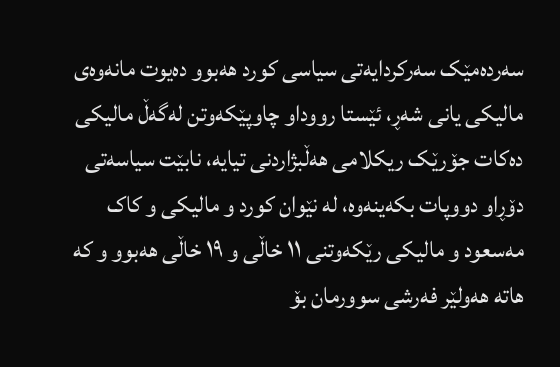سه‌رده‌مێک سه‌رکردایه‌تی سیاسی کورد هه‌بوو ده‌یوت مانه‌وه‌ی مالیکی یانی شه‌ڕ، ئێستا رووداو چاوپێکه‌وتن له‌گه‌ڵ مالیکی ده‌کات جۆرێک ریکلامی هه‌ڵبژاردنی تیایه، نابێت سیاسه‌تی دۆڕاو دووپات بکه‌ینه‌وه، له‌ نێوان کورد و مالیکی و کاک مه‌سعود و مالیکی رێکه‌وتنی ١١ خاڵی و ١٩ خاڵی هه‌بوو و که هاته هه‌ولێر فه‌رشی سوورمان بۆ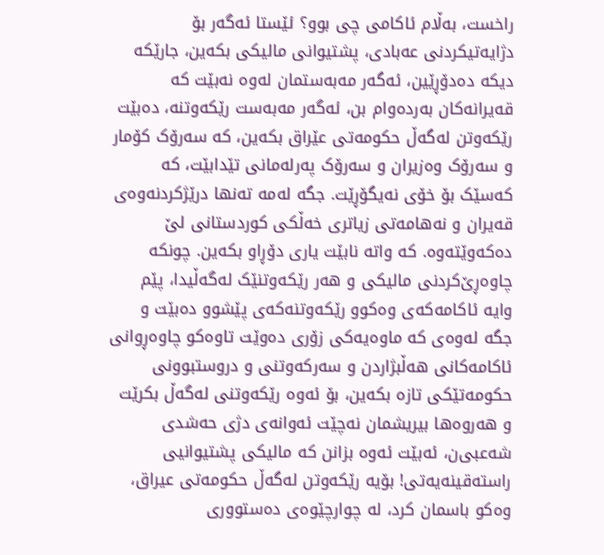راخست، به‌ڵام ئاکامی چی بوو؟ ئێستا ئه‌گه‌ر بۆ دژایه‌تیکردنی عه‌بادی، پشتیوانی مالیکی بکه‌ین، جارێکه دیکه ده‌دۆڕێین، ئه‌گه‌ر مه‌به‌ستمان له‌وه نه‌بێت که قه‌یرانه‌کان به‌رده‌وام بن، ئه‌گه‌ر مه‌به‌ست رێکه‌وتنه، ده‌بێت رێکه‌وتن له‌گه‌ڵ حکومه‌تی عێراق بکه‌ین، که سه‌رۆک کۆمار و سه‌رۆک وه‌زیران و سه‌رۆک په‌رله‌مانی تێدابێت، که که‌سێک بۆ خۆی نه‌یگۆڕێت. جگه له‌مه ته‌نها درێژکردنه‌وه‌ی قه‌یران و نه‌هامه‌تی زیاتری خه‌ڵکی کوردستانی لێ ده‌که‌وێته‌وه. که واته نابێت یاری دۆڕاو بکه‌ین. چونکه چاوه‌ڕێ‌کردنی مالیکی و هه‌ر رێکه‌وتنێک له‌گه‌ڵیدا، پێم وایه ئاکامه‌که‌ی وه‌کوو رێکه‌وتنه‌که‌ی پێشوو ده‌بێت و جگه له‌وه‌ی که ماوه‌یه‌کی زۆری ده‌وێت تاوه‌کو چاوه‌ڕوانی ئاکامه‌کانی هه‌ڵبژاردن و سه‌رکه‌وتنی و دروستبوونی حکومه‌تێکی تازه بکه‌ین، بۆ ئه‌وه رێکه‌وتنی له‌گه‌ڵ بکرێت و هه‌روه‌ها بیریشمان نه‌چێت ئه‌وانه‌ی دژی حه‌شدی شه‌عبی‌ن، ئه‌بێت ئه‌وه بزانن که مالیکی پشتیوانیی راسته‌قینه‌یه‌تی! بۆیه رێکه‌وتن له‌گه‌ڵ حکومه‌تی عیراق، وه‌کو باسمان کرد، له چوارچێوه‌ی ده‌ستووری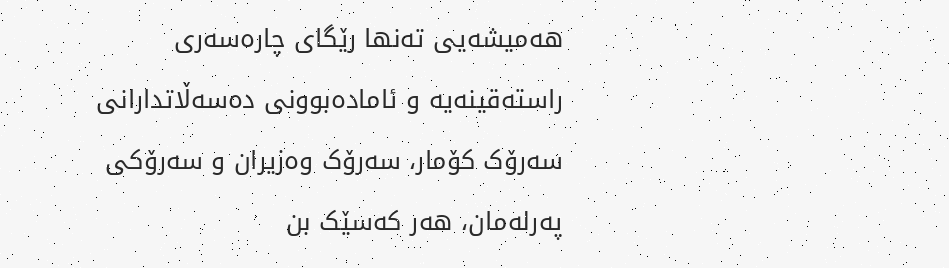هه‌میشه‌یی ته‌نها رێگای چاره‌سه‌ری راسته‌قینه‌یه و ئاماده‌بوونی ده‌سه‌ڵاتدارانی سه‌رۆک کۆمار، سه‌رۆک وه‌زیران و سه‌رۆکی په‌رله‌مان، هه‌ر که‌سێک بن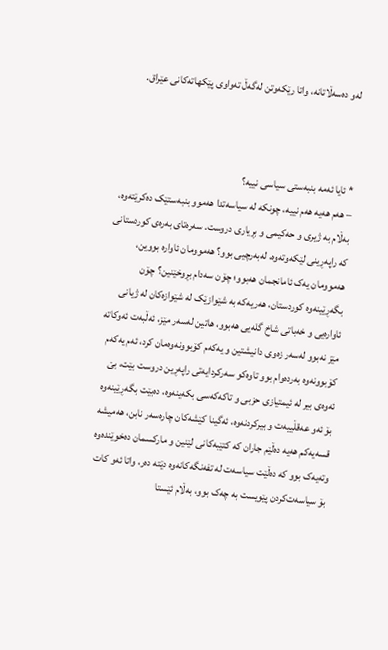له‌و ده‌سه‌ڵاتانه، واتا رێکه‌وتن له‌گه‌ڵ ته‌واوی پێکهاته‌کانی عێراق.



* ئایا ئه‌مه بنبه‌ستی سیاسی نییه؟
– هه‌م هه‌یه هه‌م نییه، چونکه له سیاسه‌تدا هه‌موو بنبه‌ستێک ده‌کرێته‌وه، به‌ڵام به ژیری و حه‌کیمی و بڕیاری دروست. سه‌ره‌تای به‌ره‌ی کوردستانی که راپه‌ڕینی لێکه‌وته‌وه، له‌به‌رچیی بوو؟ هه‌موومان ئاواره بووین، هه‌موومان یه‌ک ئامانجمان هه‌بوو؛ چۆن سه‌دام بڕوخێنین؟ چۆن بگه‌ڕێینه‌وه کوردستان، هه‌ریه‌که به شێوازێک له شێوازه‌کان له ژیانی ئاواره‌یی و خه‌باتی شاخ گله‌یی هه‌بوو، هاتین له‌سه‌ر مێز، ئه‌ڵبه‌ت ئه‌وکاته مێز نه‌بوو له‌سه‌ر زه‌وی دانیشتین و یه‌که‌م کۆبوونه‌وه‌مان کرد، ئه‌م یه‌که‌م کۆبوونه‌وه به‌رده‌وام بوو تاوه‌کو سه‌رکردایه‌تی راپه‌ڕین دروست بێت، بێ ئه‌وه‌ی بیر له ئیمتیازی حزبی و تاکه‌که‌سی بکه‌ینه‌وه، ده‌بێت بگه‌ڕێینه‌وه بۆ ئه‌و عه‌قڵییه‌ت و بیرکردنه‌وه، ئه‌گینا کێشه‌کان چاره‌سه‌ر نابن، هه‌میشه قسه‌یه‌کم هه‌یه ده‌ڵێم جاران که کتێبه‌کانی لێنین و مارکسمان ده‌خوێنده‌وه وته‌یه‌ک بوو که ده‌ڵێت سیاسه‌ت له تفه‌نگه‌کانه‌وه دێته ده‌ر، واتا ئه‌و کات بۆ سیاسه‌ت‌کردن پێویست به چه‌ک بوو، به‌ڵام ئێستا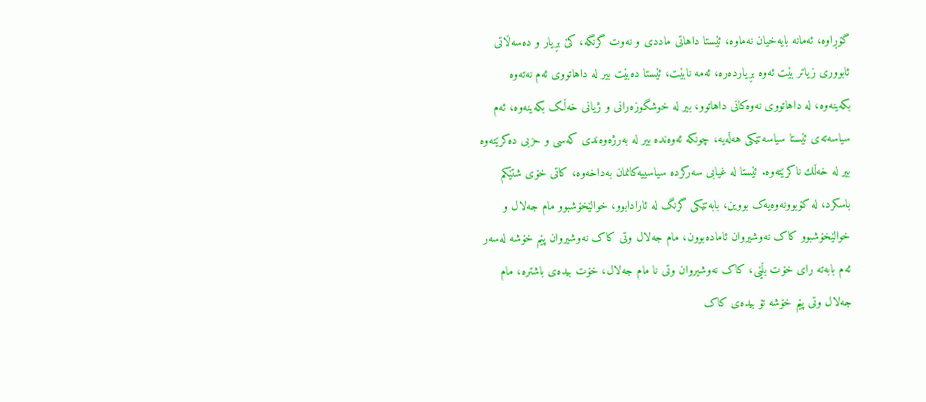گۆڕاوه، ئه‌مانه بایه‌خیان نه‌ماوه، ئێستا داهاتی ماددی و نه‌وت گرنگه، کێ بڕیار و ده‌سه‌ڵاتی ئابووری زیاتر بێت ئه‌وه بڕیارده‌ره، ئه‌مه نابێت، ئێستا ده‌بێت بیر له داهاتووی ئه‌م نه‌ته‌وه بکه‌ینه‌وه، له داهاتووی نه‌وه‌کانی داهاتوو، بیر له خوشگوزه‌رانی و ژیانی خه‌ڵک بکه‌ینه‌وه، ئه‌م سیاسه‌ته‌ی ئێستا سیاسه‌تێکی هه‌ڵه‌یه، چونکه ئه‌وه‌نده بیر له به‌رژه‌وه‌ندی که‌سی و حزبی ده‌کرێته‌وه بیر له خه‌ڵك ناکرێته‌وه. ئێستا له غیابی سه‌رکرده سیاسییه‌کانمان به‌داخه‌وه، کاتی خۆی شتێکم باسکرد، له کۆبوونه‌وه‌یه‌ک بووین، بابه‌تێکی گرنگ له ئارادابوو، خوالێخۆشبوو مام جه‌لال و خوالێخۆشبوو کاک نه‌وشیروان ئاماده‌بوون، مام جه‌لال وتی کاک نه‌وشیروان پێم خۆشه له‌سه‌ر ئه‌م بابه‌ته رای خۆت بڵێی، کاک نه‌‌وشیروان وتی نا مام جه‌لال، خۆت بیده‌ی باشتره، مام جه‌لال وتی پێم خۆشه تۆ بیده‌ی کاک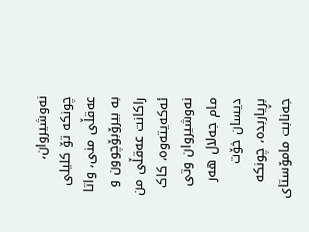نه‌وشیروان، چونکه تۆ کلیلی عه‌قڵی منی، واتا به بیرۆبۆچوون و راکانت عه‌قڵی من ئه‌که‌یته‌وه، کاک نه‌وشیروان وتی مام جه‌لال هه‌ر دیسان خۆت بڕیاربده، چونکه جه‌نابت مامۆستای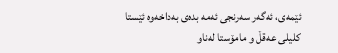ئێمه‌ی، ئه‌گه‌ر سه‌رنجی ئه‌مه بده‌ی به‌داخه‌وه ئێستا کلیلی عه‌قڵ و مامۆستا له‌ناو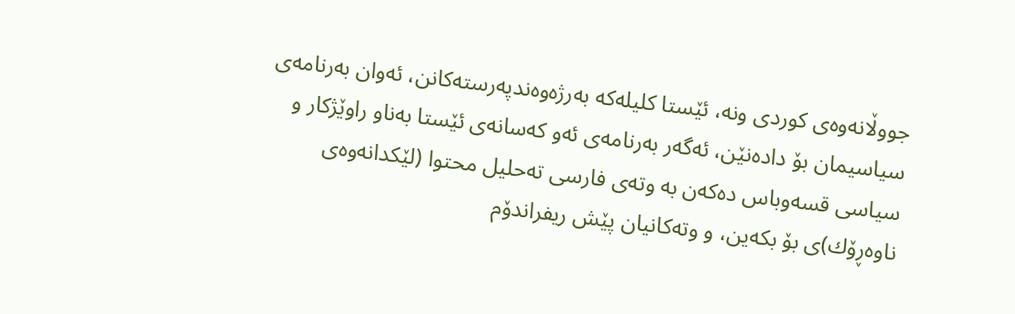جووڵانه‌وه‌ی کوردی ونه، ئێستا کلیله‌که به‌رژه‌وه‌ندپه‌رسته‌کانن، ئه‌وان به‌رنامه‌ی سیاسیمان بۆ داده‌نێن، ئه‌گه‌ر به‌رنامه‌ی ئه‌و که‌سانه‌ی ئێستا به‌ناو راوێژکار و سیاسی قسه‌وباس ده‌که‌ن به وته‌ی فارسی ته‌حلیل محتوا (لێکدانه‌وه‌ی ناوه‌ڕۆك)ی بۆ بکه‌ین، و وته‌کانیان پێش ریفراندۆم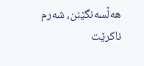هه‌ڵسه‌نگێنن، شه‌رم ناکرێت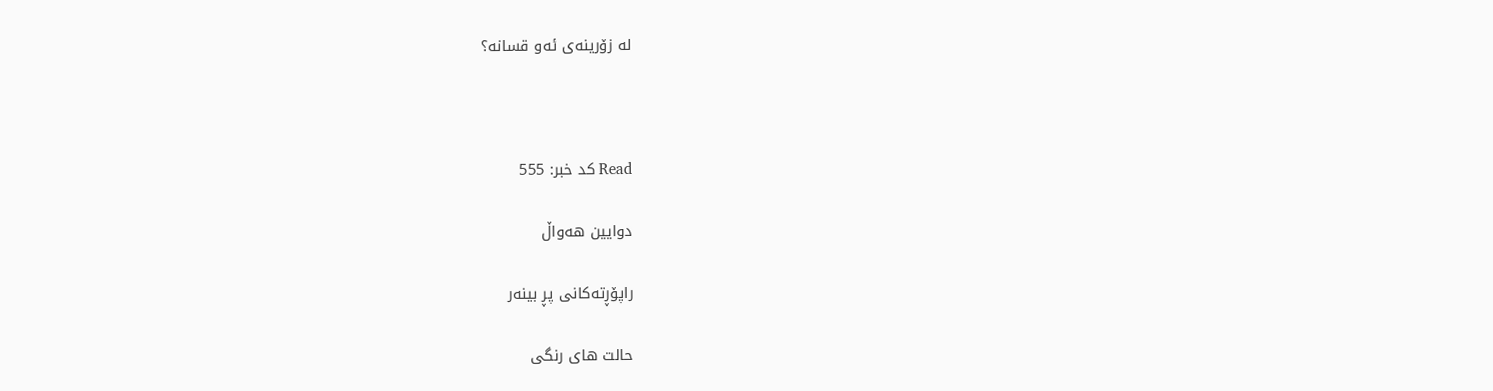له زۆرینه‌ی ئه‌و قسانه؟



Read کد خبر: 555

دوایین هەواڵ

راپۆڕتەکانی پڕ بینەر

حالت های رنگی